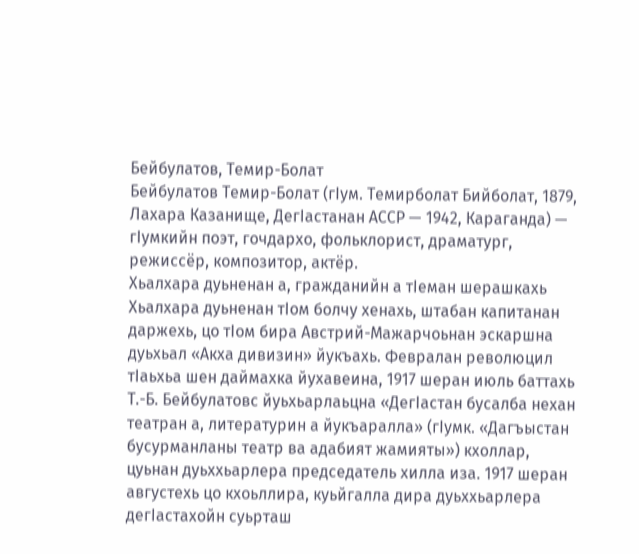Бейбулатов, Темир-Болат
Бейбулатов Темир-Болат (гӀум. Темирболат Бийболат, 1879, Лахара Казанище, ДегӀастанан АССР — 1942, Караганда) — гӀумкийн поэт, гочдархо, фольклорист, драматург, режиссёр, композитор, актёр.
Хьалхара дуьненан а, гражданийн а тӀеман шерашкахь
Хьалхара дуьненан тӀом болчу хенахь, штабан капитанан даржехь, цо тӀом бира Австрий-Мажарчоьнан эскаршна дуьхьал «Акха дивизин» йукъахь. Февралан революцил тӀаьхьа шен даймахка йухавеина, 1917 шеран июль баттахь Т.-Б. Бейбулатовс йуьхьарлаьцна «ДегӀастан бусалба нехан театран а, литературин а йукъаралла» (гӀумк. «Дагъыстан бусурманланы театр ва адабият жамияты») кхоллар, цуьнан дуьххьарлера председатель хилла иза. 1917 шеран августехь цо кхоьллира, куьйгалла дира дуьххьарлера дегӀастахойн суьрташ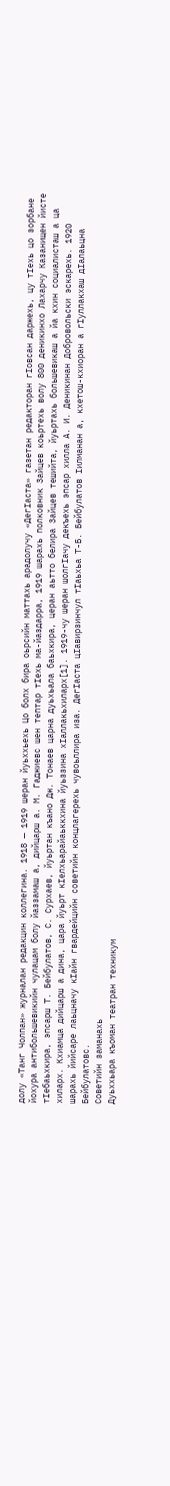долу «Танг Чолпан» журналан редакцин коллегина. 1918 — 1919 шеран йуьххьехь Цо болх бира оьрсийн маттахь арадолучу «ДегӀаста» газетан редакторан гӀовсан даржехь, цу тӀехь цо зорбане йохура антибольшевикийн чулацам болу йаззамаш а, дийцарш а. М. Гаджиевс шен тептар тӀехь ма-йаздарра, 1919 шарахь полковник Зайцев коьртехь волу 800 деникинхо Лахарчу Казанищен йисте тӀебаьхкира, эпсарш Т. Бейбулатов, С. Сурхаев, йуьртан къано Дж. Тонаев царна дуьхьала баьхкира, церан аьтто белира Зайцев тешийта, йуьртахь большевикаш а йа кхин социалисташ а ца хиларх. Кхиамца дийцарш а дина, цара йуьрт кӀелхьарайаьккхина йуьззина хӀаллакьхиларх[1]. 1919-чу шеран шолгӀачу декъехь эпсар хилла А. И. Деникинан Добровольски эскарехь. 1920 шарахь йийсаре лаьцначу кӀайн гвардейцийн советийн концлагерехь чувоьллира иза. ДегӀаста цӀавирзинчул тӀаьхьа Т-Б. Бейбулатов Ӏилманан а, кхетош-кхиоран а гӀуллакхаш дӀалаьцна Бейбулатовс.
Советийн заманахь
Дуьххьара къоман театран техникум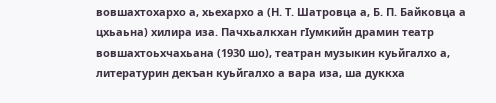вовшахтохархо а, хьехархо а (Н. Т. Шатровца а, Б. П. Байковца а цхьаьна) хилира иза. Пачхьалкхан гӀумкийн драмин театр вовшахтоьхчахьана (1930 шо), театран музыкин куьйгалхо а, литературин декъан куьйгалхо а вара иза, ша дуккха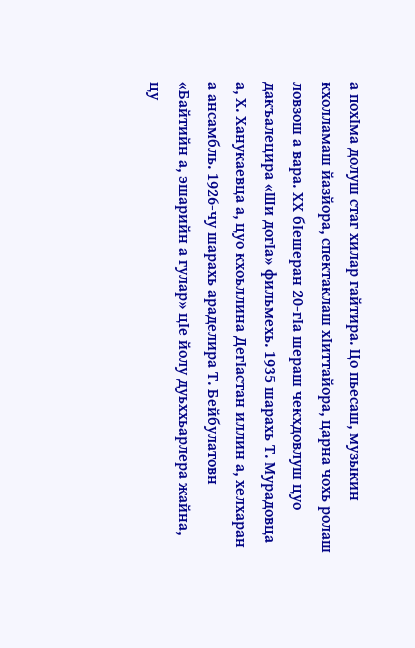а похӀма долуш стаг хилар гайтира. Цо пьесаш, музыкин кхолламаш йазйора, спектаклаш хӀиттайора, царна чохь ролаш ловзош а вара. ХХ бӀешеран 20-гӀа шераш чекхдовлуш цуо дакъалецира «Ши догӀа» фильмехь. 1935 шарахь Т. Мурадовца а, Х. Ханукаевца а, цуо кхоьллина ДегӀастан иллин а, хелхаран а ансамбль. 1926-чу шарахь араделира Т. Бейбулатовн «Байтийн а, эшарийн а гулар» цӀе йолу дуьххьарлера жайна, цу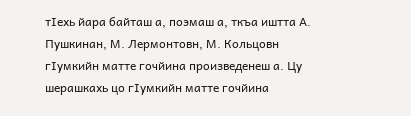тӀехь йара байташ а, поэмаш а, ткъа иштта А. Пушкинан, М. Лермонтовн, М. Кольцовн гӀумкийн матте гочйина произведенеш а. Цу шерашкахь цо гӀумкийн матте гочйина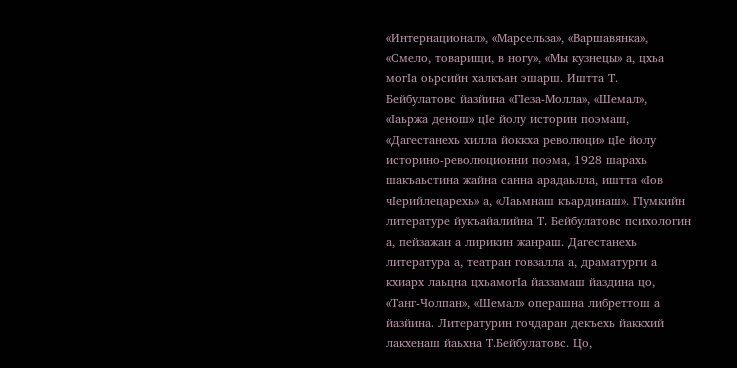«Интернационал», «Марсельза», «Варшавянка», «Смело, товарищи, в ногу», «Мы кузнецы» а, цхьа могӀа оьрсийн халкъан эшарш. Иштта Т. Бейбулатовс йазйина «ГӀеза-Молла», «Шемал», «Ӏаьржа денош» цӀе йолу историн поэмаш, «Дагестанехь хилла йоккха революци» цӀе йолу историно-революционни поэма, 1928 шарахь шакъаьстина жайна санна арадаьлла, иштта «Ӏов чӀерийлецарехь» а, «Лаьмнаш къардинаш». ГӀумкийн литературе йукъайалийна Т. Бейбулатовс психологин а, пейзажан а лирикин жанраш. Дагестанехь литература а, театран говзалла а, драматурги а кхиарх лаьцна цхьамогӀа йаззамаш йаздина цо, «Танг-Чолпан», «Шемал» операшна либреттош а йазйина. Литературин гочдаран декъехь йаккхий лакхенаш йаьхна Т.Бейбулатовс. Цо,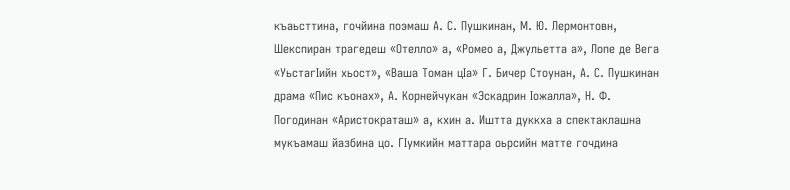къаьсттина, гочйина поэмаш А. С. Пушкинан, М. Ю. Лермонтовн, Шекспиран трагедеш «Отелло» а, «Ромео а, Джульетта а», Лопе де Вега «УьстагӀийн хьост», «Ваша Томан цӀа» Г. Бичер Стоунан, А. С. Пушкинан драма «Пис къонах», А. Корнейчукан «Эскадрин Ӏожалла», Н. Ф. Погодинан «Аристократаш» а, кхин а. Иштта дуккха а спектаклашна мукъамаш йазбина цо. ГӀумкийн маттара оьрсийн матте гочдина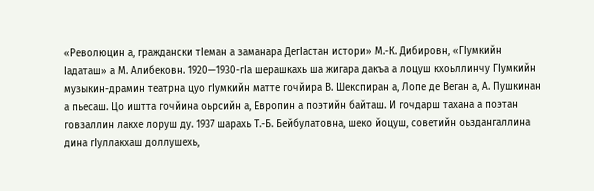«Революцин а, граждански тӀеман а заманара ДегӀастан истори» М.-К. Дибировн, «ГӀумкийн Ӏадаташ» а М. Алибековн. 1920—1930-гӀа шерашкахь ша жигара дакъа а лоцуш кхоьллинчу ГӀумкийн музыкин-драмин театрна цуо гӀумкийн матте гочйира В. Шекспиран а, Лопе де Веган а, А. Пушкинан а пьесаш. Цо иштта гочйина оьрсийн а, Европин а поэтийн байташ. И гочдарш тахана а поэтан говзаллин лакхе лоруш ду. 1937 шарахь Т.-Б. Бейбулатовна, шеко йоцуш, советийн оьздангаллина дина гӀуллакхаш доллушехь,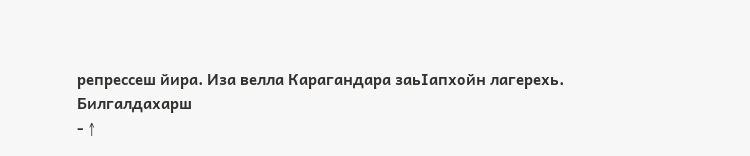репрессеш йира. Иза велла Карагандара заьӀапхойн лагерехь.
Билгалдахарш
- ↑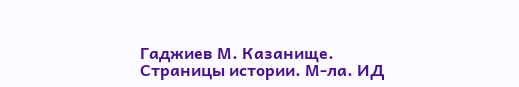Гаджиев М. Казанище. Страницы истории. М-ла. ИД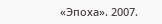«Эпоха». 2007.